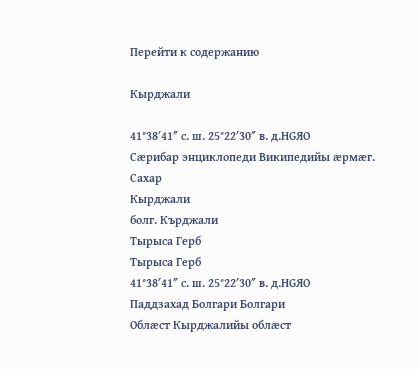Перейти к содержанию

Кырджали

41°38′41″ с. ш. 25°22′30″ в. д.HGЯO
Сæрибар энциклопеди Википедийы æрмæг.
Сахар
Кырджали
болг. Кърджали
Тырыса Герб
Тырыса Герб
41°38′41″ с. ш. 25°22′30″ в. д.HGЯO
Паддзахад Болгари Болгари
Облæст Кырджалийы облæст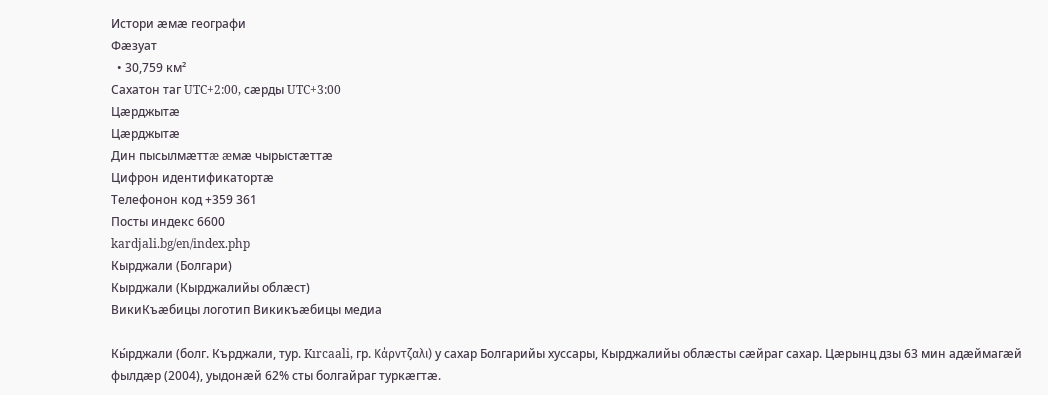Истори æмæ географи
Фæзуат
  • 30,759 км²
Сахатон таг UTC+2:00, сæрды UTC+3:00
Цæрджытæ
Цæрджытæ
Дин пысылмæттæ æмæ чырыстæттæ
Цифрон идентификатортæ
Телефонон код +359 361
Посты индекс 6600
kardjali.bg/en/index.php
Кырджали (Болгари)
Кырджали (Кырджалийы облæст)
ВикиКъæбицы логотип Викикъæбицы медиа

Кы́рджали (болг. Кърджали, тур. Kırcaali, гр. Κάρντζαλι) у сахар Болгарийы хуссары, Кырджалийы облæсты сæйраг сахар. Цæрынц дзы 63 мин адæймагæй фылдæр (2004), уыдонæй 62% сты болгайраг туркæгтæ.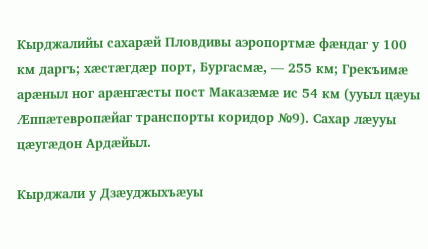Кырджалийы сахарæй Пловдивы аэропортмæ фæндаг у 100 км даргъ; хæстæгдæр порт, Бургасмæ, — 255 км; Грекъимæ арæныл ног арæнгæсты пост Маказæмæ ис 54 км (ууыл цæуы Æппæтевропæйаг транспорты коридор №9). Сахар лæууы цæугæдон Ардæйыл.

Кырджали у Дзæуджыхъæуы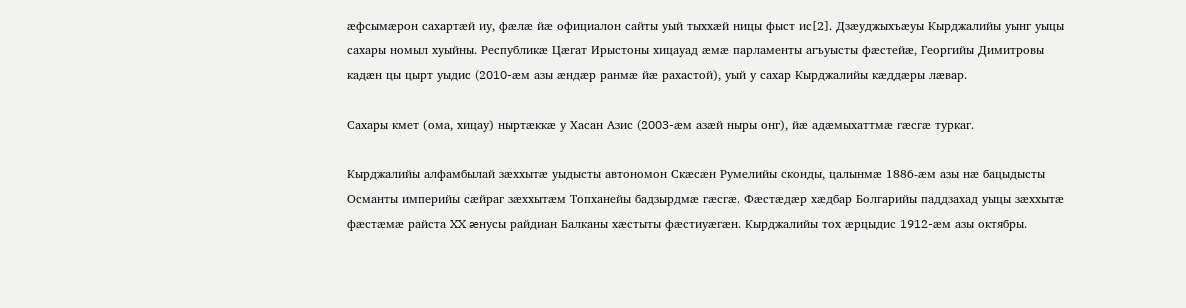æфсымæрон сахартæй иу, фæлæ йæ официалон сайты уый тыххæй ницы фыст ис[2]. Дзæуджыхъæуы Кырджалийы уынг уыцы сахары номыл хуыйны. Республикæ Цæгат Ирыстоны хицауад æмæ парламенты агъуысты фæстейæ, Георгийы Димитровы кадæн цы цырт уыдис (2010-æм азы æндæр ранмæ йæ рахастой), уый у сахар Кырджалийы кæддæры лæвар.

Сахары кмет (ома, хицау) ныртæккæ у Хасан Азис (2003-æм азæй ныры онг), йæ адæмыхаттмæ гæсгæ туркаг.

Кырджалийы алфамбылай зæххытæ уыдысты автономон Скæсæн Румелийы сконды, цалынмæ 1886-æм азы нæ бацыдысты Османты империйы сæйраг зæххытæм Топханейы бадзырдмæ гæсгæ. Фæстæдæр хæдбар Болгарийы паддзахад уыцы зæххытæ фæстæмæ райста XX æнусы райдиан Балканы хæстыты фæстиуæгæн. Кырджалийы тох æрцыдис 1912-æм азы октябры.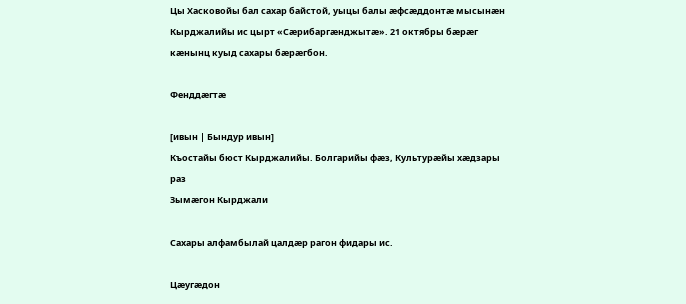Цы Хасковойы бал сахар байстой, уыцы балы æфсæддонтæ мысынæн Кырджалийы ис цырт «Сæрибаргæнджытæ». 21 октябры бæрæг кæнынц куыд сахары бæрæгбон.

Фенддæгтæ

[ивын | Бындур ивын]
Къостайы бюст Кырджалийы. Болгарийы фæз, Культурæйы хæдзары раз
Зымæгон Кырджали

Сахары алфамбылай цалдæр рагон фидары ис.

Цæугæдон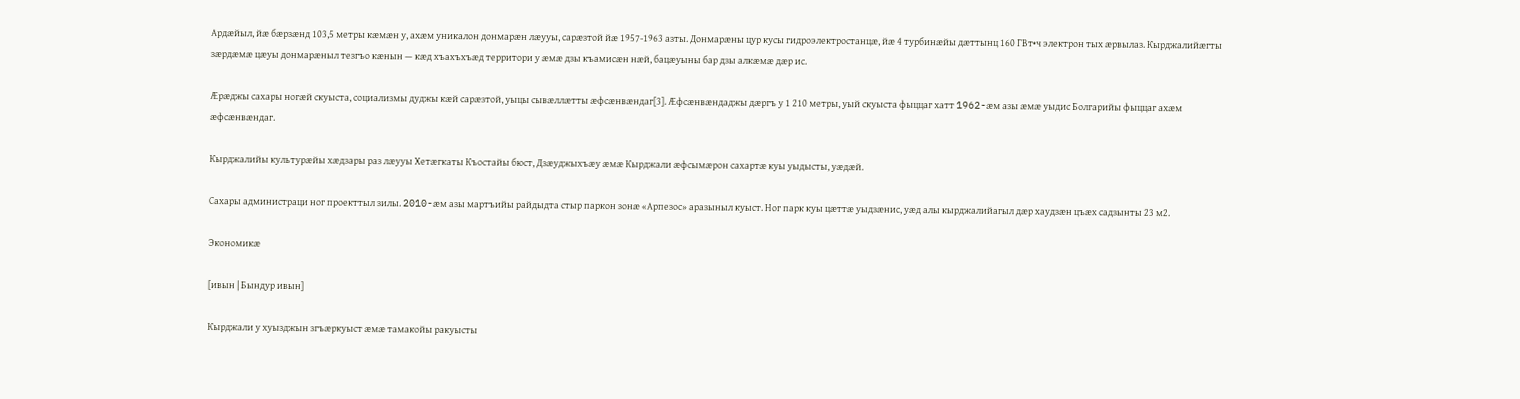Ардæйыл, йæ бæрзæнд 103,5 метры кæмæн у, ахæм уникалон донмарæн лæууы, сарæзтой йæ 1957-1963 азты. Донмарæны цур кусы гидроэлектростанцæ, йæ 4 турбинæйы дæттынц 160 ГВт•ч электрон тых æрвылаз. Кырджалийæгты зæрдæмæ цæуы донмарæныл тезгъо кæнын — кæд хъахъхъæд территори у æмæ дзы къамисæн нæй, бацæуыны бар дзы алкæмæ дæр ис.

Æрæджы сахары ногæй скуыста, социализмы дуджы кæй сарæзтой, уыцы сывæллæтты æфсæнвæндаг[3]. Æфсæнвæндаджы дæргъ у 1 210 метры, уый скуыста фыццаг хатт 1962-æм азы æмæ уыдис Болгарийы фыццаг ахæм æфсæнвæндаг.

Кырджалийы культурæйы хæдзары раз лæууы Хетæгкаты Къостайы бюст, Дзæуджыхъæу æмæ Кырджали æфсымæрон сахартæ куы уыдысты, уæдæй.

Сахары администраци ног проекттыл зилы. 2010-æм азы мартъийы райдыдта стыр паркон зонæ «Арпезос» аразыныл куыст. Ног парк куы цæттæ уыдзæнис, уæд алы кырджалийагыл дæр хаудзæн цъæх садзынты 23 м2.

Экономикæ

[ивын | Бындур ивын]

Кырджали у хуызджын згъæркуыст æмæ тамакойы ракуысты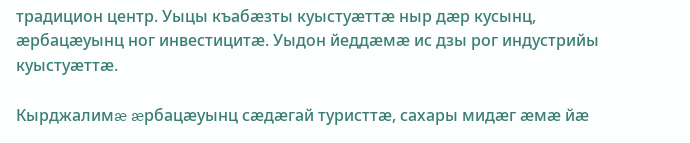традицион центр. Уыцы къабæзты куыстуæттæ ныр дæр кусынц, æрбацæуынц ног инвестицитæ. Уыдон йеддæмæ ис дзы рог индустрийы куыстуæттæ.

Кырджалимæ æрбацæуынц сæдæгай туристтæ, сахары мидæг æмæ йæ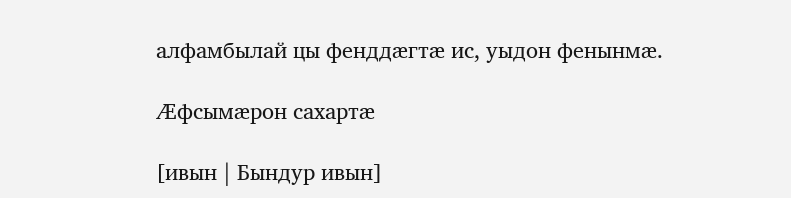алфамбылай цы фенддæгтæ ис, уыдон фенынмæ.

Æфсымæрон сахартæ

[ивын | Бындур ивын]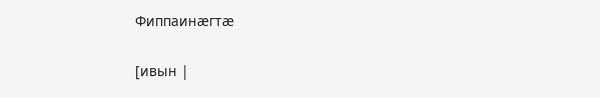Фиппаинæгтæ

[ивын |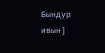Бындур ивын]